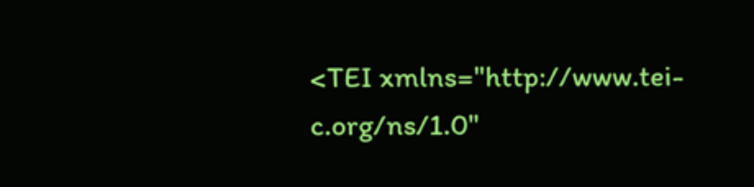<TEI xmlns="http://www.tei-c.org/ns/1.0"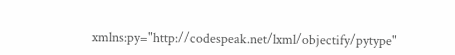xmlns:py="http://codespeak.net/lxml/objectify/pytype"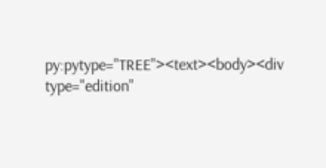py:pytype="TREE"><text><body><div type="edition"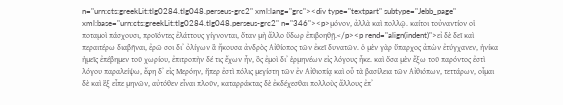n="urn:cts:greekLit:tlg0284.tlg048.perseus-grc2" xml:lang="grc"><div type="textpart" subtype="Jebb_page" xml:base="urn:cts:greekLit:tlg0284.tlg048.perseus-grc2" n="346"><p>μόνον, ἀλλὰ καὶ πολλῷ. καίτοι τοὐναντίον οἱ ποταμοὶ πάσχουσι, προϊόντες ἐλάττους γίγνονται, ὅταν μὴ ἄλλο ὕδωρ ἐπιβοηθῇ.</p><p rend="align(indent)">εἰ δὲ δεῖ καὶ περαιτέρω διαβῆναι, ἐρῶ σοι διʼ ὀλίγων ἃ ἤκουσα ἀνδρὸς Αἰθίοπος τῶν ἐκεῖ δυνατῶν. ὁ μὲν γὰρ ὕπαρχος ἀπὼν ἐτύγχανεν, ἡνίκα ἡμεῖς ἐπέβημεν τοῦ χωρίου, ἐπιτροπὴν δέ τις ἔχων ἦν, ὃς ἐμοὶ διʼ ἑρμηνέων εἰς λόγους ἧκε. καὶ ὅσα μὲν ἔξω τοῦ παρόντος ἐστὶ λόγου παραλείψω, ἔφη δʼ εἰς Μερόην, ἥπερ ἐστὶ πόλις μεγίστη τῶν ἐν Αἰθιοπίᾳ καὶ οὗ τὰ βασίλεια τῶν Αἰθιόπων, τεττάρων, οἶμαι δὲ καὶ ἓξ εἶπε μηνῶν, αὐτόθεν εἶναι πλοῦν, καταρράκτας δὲ ἐκδέχεσθαι πολλοὺς ἄλλους ἐπʼ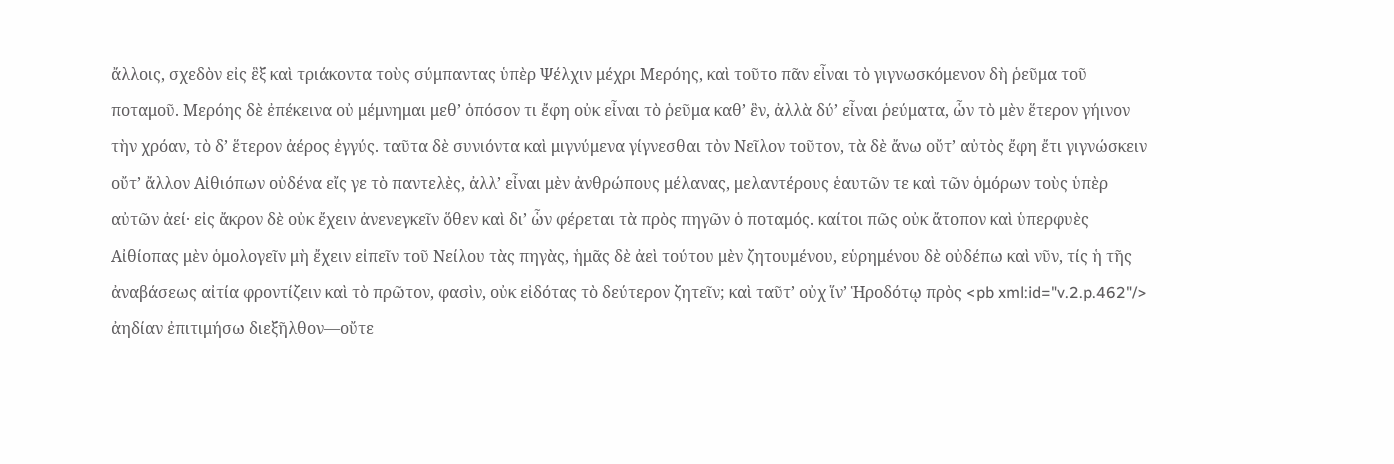ἄλλοις, σχεδὸν εἰς ἓξ καὶ τριάκοντα τοὺς σύμπαντας ὑπὲρ Ψέλχιν μέχρι Μερόης, καὶ τοῦτο πᾶν εἶναι τὸ γιγνωσκόμενον δὴ ῥεῦμα τοῦ ποταμοῦ. Μερόης δὲ ἐπέκεινα οὐ μέμνημαι μεθʼ ὁπόσον τι ἔφη οὐκ εἶναι τὸ ῥεῦμα καθʼ ἓν, ἀλλὰ δύʼ εἶναι ῥεύματα, ὧν τὸ μὲν ἕτερον γήινον τὴν χρόαν, τὸ δʼ ἕτερον ἀέρος ἐγγύς. ταῦτα δὲ συνιόντα καὶ μιγνύμενα γίγνεσθαι τὸν Νεῖλον τοῦτον, τὰ δὲ ἄνω οὔτʼ αὐτὸς ἔφη ἔτι γιγνώσκειν οὔτʼ ἄλλον Αἰθιόπων οὐδένα εἴς γε τὸ παντελὲς, ἀλλʼ εἶναι μὲν ἀνθρώπους μέλανας, μελαντέρους ἑαυτῶν τε καὶ τῶν ὁμόρων τοὺς ὑπὲρ αὐτῶν ἀεί· εἰς ἄκρον δὲ οὐκ ἔχειν ἀνενεγκεῖν ὅθεν καὶ διʼ ὧν φέρεται τὰ πρὸς πηγῶν ὁ ποταμός. καίτοι πῶς οὐκ ἄτοπον καὶ ὑπερφυὲς Αἰθίοπας μὲν ὁμολογεῖν μὴ ἔχειν εἰπεῖν τοῦ Νείλου τὰς πηγὰς, ἡμᾶς δὲ ἀεὶ τούτου μὲν ζητουμένου, εὑρημένου δὲ οὐδέπω καὶ νῦν, τίς ἡ τῆς ἀναβάσεως αἰτία φροντίζειν καὶ τὸ πρῶτον, φασὶν, οὐκ εἰδότας τὸ δεύτερον ζητεῖν; καὶ ταῦτʼ οὐχ ἵνʼ Ἡροδότῳ πρὸς <pb xml:id="v.2.p.462"/> ἀηδίαν ἐπιτιμήσω διεξῆλθον—οὔτε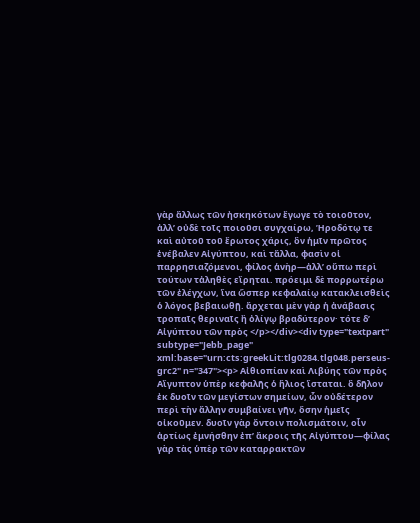γὰρ ἄλλως τῶν ἠσκηκότων ἔγωγε τὸ τοιοῦτον, ἀλλʼ οὐδὲ τοῖς ποιοῦσι συγχαίρω, Ἡροδότῳ τε καὶ αὐτοῦ τοῦ ἔρωτος χάρις, ὃν ἡμῖν πρῶτος ἐνέβαλεν Αἰγύπτου, καὶ τἄλλα, φασὶν οἱ παρρησιαζόμενοι, φίλος ἁνὴρ—ἀλλʼ οὔπω περὶ τούτων τἀληθὲς εἴρηται. πρόειμι δὲ πορρωτέρω τῶν ἐλέγχων, ἵνα ὥσπερ κεφαλαίῳ κατακλεισθεὶς ὁ λόγος βεβαιωθῇ. ἄρχεται μὲν γὰρ ἡ ἀνάβασις τροπαῖς θεριναῖς ἢ ὀλίγῳ βραδύτερον· τότε δʼ Αἰγύπτου τῶν πρὸς </p></div><div type="textpart" subtype="Jebb_page" xml:base="urn:cts:greekLit:tlg0284.tlg048.perseus-grc2" n="347"><p> Αἰθιοπίαν καὶ Λιβύης τῶν πρὸς Αἴγυπτον ὑπὲρ κεφαλῆς ὁ ἥλιος ἵσταται. ὃ δῆλον ἐκ δυοῖν τῶν μεγίστων σημείων, ὧν οὐδέτερον περὶ τὴν ἄλλην συμβαίνει γῆν, ὅσην ἡμεῖς οἰκοῦμεν. δυοῖν γὰρ ὄντοιν πολισμάτοιν, οἷν ἀρτίως ἐμνήσθην ἐπʼ ἄκροις τῆς Αἰγύπτου—φίλας γὰρ τὰς ὑπὲρ τῶν καταρρακτῶν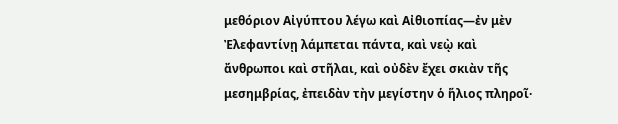μεθόριον Αἰγύπτου λέγω καὶ Αἰθιοπίας—ἐν μὲν Ἐλεφαντίνῃ λάμπεται πάντα, καὶ νεῲ καὶ ἄνθρωποι καὶ στῆλαι, καὶ οὐδὲν ἔχει σκιὰν τῆς μεσημβρίας, ἐπειδὰν τὴν μεγίστην ὁ ἥλιος πληροῖ·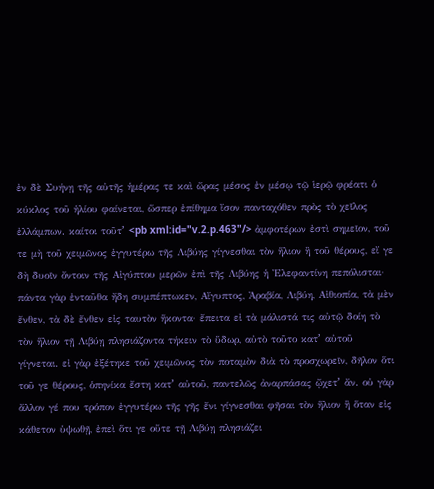ἐν δὲ Συήνῃ τῆς αὐτῆς ἡμέρας τε καὶ ὥρας μέσος ἐν μέσῳ τῷ ἱερῷ φρέατι ὁ κύκλος τοῦ ἡλίου φαίνεται, ὥσπερ ἐπίθημα ἴσον πανταχόθεν πρὸς τὸ χεῖλος ἐλλάμπων. καίτοι τοῦτʼ <pb xml:id="v.2.p.463"/> ἀμφοτέρων ἐστὶ σημεῖον, τοῦ τε μὴ τοῦ χειμῶνος ἐγγυτέρω τῆς Λιβύης γίγνεσθαι τὸν ἥλιον ἢ τοῦ θέρους, εἴ γε δὴ δυοῖν ὄντοιν τῆς Αἰγύπτου μερῶν ἐπὶ τῆς Λιβύης ἡ Ἐλεφαντίνη πεπόλισται· πάντα γὰρ ἐνταῦθα ἤδη συμπέπτωκεν, Αἴγυπτος, Ἀραβία, Λιβύη, Αἰθιοπία, τὰ μὲν ἔνθεν, τὰ δὲ ἔνθεν εἰς ταυτὸν ἥκοντα· ἔπειτα εἰ τὰ μάλιστά τις αὐτῷ δοίη τὸ τὸν ἥλιον τῇ Λιβύῃ πλησιάζοντα τήκειν τὸ ὕδωρ, αὐτὸ τοῦτο κατʼ αὐτοῦ γίγνεται. εἰ γὰρ ἐξέτηκε τοῦ χειμῶνος τὸν ποταμὸν διὰ τὸ προσχωρεῖν, δῆλον ὅτι τοῦ γε θέρους, ὁπηνίκα ἔστη κατʼ αὐτοῦ, παντελῶς ἀναρπάσας ᾤχετʼ ἄν. οὐ γὰρ ἄλλον γέ που τρόπον ἐγγυτέρω τῆς γῆς ἔνι γίγνεσθαι φῆσαι τὸν ἥλιον ἢ ὅταν εἰς κάθετον ὑψωθῇ, ἐπεὶ ὅτι γε οὔτε τῇ Λιβύῃ πλησιάζει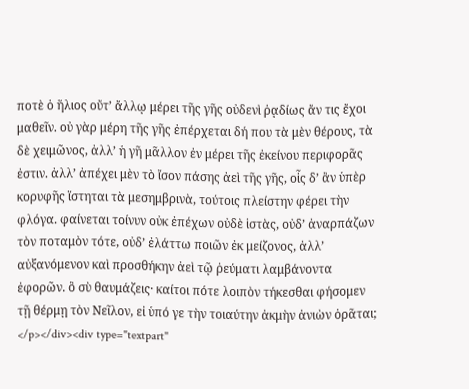ποτὲ ὁ ἥλιος οὔτʼ ἄλλῳ μέρει τῆς γῆς οὐδενὶ ῥᾳδίως ἄν τις ἔχοι μαθεῖν. οὐ γὰρ μέρη τῆς γῆς ἐπέρχεται δή που τὰ μὲν θέρους, τὰ δὲ χειμῶνος, ἀλλʼ ἡ γῆ μᾶλλον ἐν μέρει τῆς ἐκείνου περιφορᾶς ἐστιν. ἀλλʼ ἀπέχει μὲν τὸ ἴσον πάσης ἀεὶ τῆς γῆς, οἷς δʼ ἂν ὑπὲρ κορυφῆς ἵστηται τὰ μεσημβρινὰ, τούτοις πλείστην φέρει τὴν φλόγα. φαίνεται τοίνυν οὐκ ἐπέχων οὐδὲ ἱστὰς, οὐδʼ ἀναρπάζων τὸν ποταμὸν τότε, οὐδʼ ἐλάττω ποιῶν ἐκ μείζονος, ἀλλʼ αὐξανόμενον καὶ προσθήκην ἀεὶ τῷ ῥεύματι λαμβάνοντα ἐφορῶν. ὃ σὺ θαυμάζεις· καίτοι πότε λοιπὸν τήκεσθαι φήσομεν τῇ θέρμῃ τὸν Νεῖλον, εἰ ὑπό γε τὴν τοιαύτην ἀκμὴν ἀνιὼν ὁρᾶται; </p></div><div type="textpart"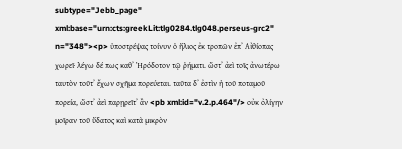subtype="Jebb_page" xml:base="urn:cts:greekLit:tlg0284.tlg048.perseus-grc2" n="348"><p> ὑποστρέψας τοίνυν ὁ ἥλιος ἐκ τροπῶν ἐπʼ Αἰθίοπας χωρεῖ· λέγω δέ πως καθʼ Ἡρόδοτον τῷ ῥήματι. ὥστʼ ἀεὶ τοῖς ἀνωτέρω ταυτὸν τοῦτʼ ἔχων σχῆμα πορεύεται. ταῦτα δʼ ἐστὶν ἡ τοῦ ποταμοῦ πορεία, ὥστʼ ἀεὶ παρῃρεῖτʼ ἂν <pb xml:id="v.2.p.464"/> οὐκ ὀλίγην μοῖραν τοῦ ὕδατος καὶ κατὰ μικρὸν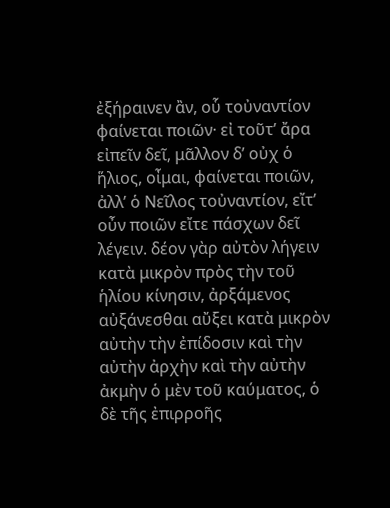ἐξήραινεν ἂν, οὗ τοὐναντίον φαίνεται ποιῶν· εἰ τοῦτʼ ἄρα εἰπεῖν δεῖ, μᾶλλον δʼ οὐχ ὁ ἥλιος, οἶμαι, φαίνεται ποιῶν, ἀλλʼ ὁ Νεῖλος τοὐναντίον, εἴτʼ οὖν ποιῶν εἴτε πάσχων δεῖ λέγειν. δέον γὰρ αὐτὸν λήγειν κατὰ μικρὸν πρὸς τὴν τοῦ ἡλίου κίνησιν, ἀρξάμενος αὐξάνεσθαι αὔξει κατὰ μικρὸν αὐτὴν τὴν ἐπίδοσιν καὶ τὴν αὐτὴν ἀρχὴν καὶ τὴν αὐτὴν ἀκμὴν ὁ μὲν τοῦ καύματος, ὁ δὲ τῆς ἐπιρροῆς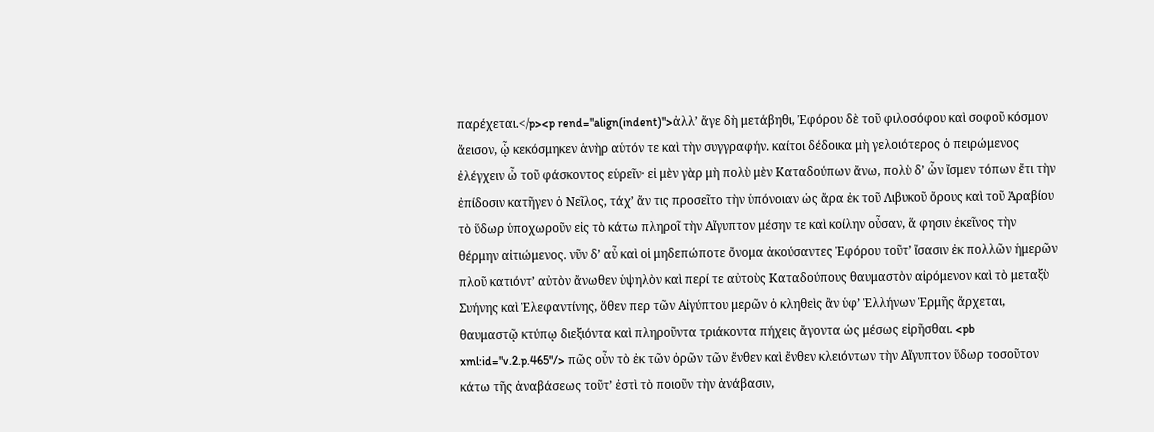παρέχεται.</p><p rend="align(indent)">ἀλλʼ ἄγε δὴ μετάβηθι, Ἐφόρου δὲ τοῦ φιλοσόφου καὶ σοφοῦ κόσμον ἄεισον, ᾧ κεκόσμηκεν ἁνὴρ αὑτόν τε καὶ τὴν συγγραφήν. καίτοι δέδοικα μὴ γελοιότερος ὁ πειρώμενος ἐλέγχειν ὦ τοῦ φάσκοντος εὑρεῖν· εἰ μὲν γὰρ μὴ πολὺ μὲν Καταδούπων ἄνω, πολὺ δʼ ὧν ἴσμεν τόπων ἔτι τὴν ἐπίδοσιν κατῆγεν ὁ Νεῖλος, τάχʼ ἄν τις προσεῖτο τὴν ὑπόνοιαν ὡς ἄρα ἐκ τοῦ Λιβυκοῦ ὄρους καὶ τοῦ Ἀραβίου τὸ ὕδωρ ὑποχωροῦν εἰς τὸ κάτω πληροῖ τὴν Αἴγυπτον μέσην τε καὶ κοίλην οὖσαν, ἅ φησιν ἐκεῖνος τὴν θέρμην αἰτιώμενος. νῦν δʼ αὖ καὶ οἱ μηδεπώποτε ὄνομα ἀκούσαντες Ἐφόρου τοῦτʼ ἴσασιν ἐκ πολλῶν ἡμερῶν πλοῦ κατιόντʼ αὐτὸν ἄνωθεν ὑψηλὸν καὶ περί τε αὐτοὺς Καταδούπους θαυμαστὸν αἰρόμενον καὶ τὸ μεταξὺ Συήνης καὶ Ἐλεφαντίνης, ὅθεν περ τῶν Αἰγύπτου μερῶν ὁ κληθεὶς ἂν ὑφʼ Ἑλλήνων Ἑρμῆς ἄρχεται, θαυμαστῷ κτύπῳ διεξιόντα καὶ πληροῦντα τριάκοντα πήχεις ἄγοντα ὡς μέσως εἰρῆσθαι. <pb xml:id="v.2.p.465"/> πῶς οὖν τὸ ἐκ τῶν ὀρῶν τῶν ἔνθεν καὶ ἔνθεν κλειόντων τὴν Αἴγυπτον ὕδωρ τοσοῦτον κάτω τῆς ἀναβάσεως τοῦτʼ ἐστὶ τὸ ποιοῦν τὴν ἀνάβασιν,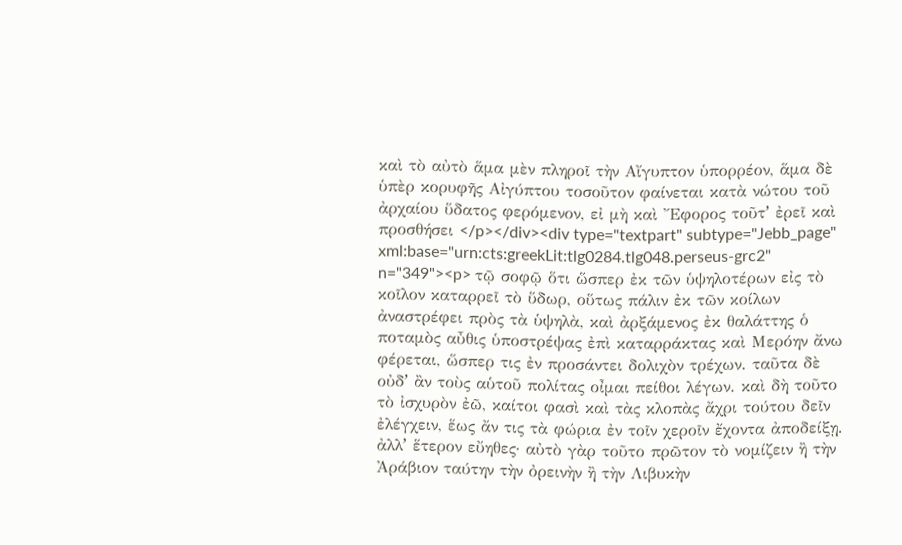καὶ τὸ αὐτὸ ἅμα μὲν πληροῖ τὴν Αἴγυπτον ὑπορρέον, ἅμα δὲ ὑπὲρ κορυφῆς Αἰγύπτου τοσοῦτον φαίνεται κατὰ νώτου τοῦ ἀρχαίου ὕδατος φερόμενον, εἰ μὴ καὶ Ἔφορος τοῦτʼ ἐρεῖ καὶ προσθήσει </p></div><div type="textpart" subtype="Jebb_page" xml:base="urn:cts:greekLit:tlg0284.tlg048.perseus-grc2" n="349"><p> τῷ σοφῷ ὅτι ὥσπερ ἐκ τῶν ὑψηλοτέρων εἰς τὸ κοῖλον καταρρεῖ τὸ ὕδωρ, οὕτως πάλιν ἐκ τῶν κοίλων ἀναστρέφει πρὸς τὰ ὑψηλὰ, καὶ ἀρξάμενος ἐκ θαλάττης ὁ ποταμὸς αὖθις ὑποστρέψας ἐπὶ καταρράκτας καὶ Μερόην ἄνω φέρεται, ὥσπερ τις ἐν προσάντει δολιχὸν τρέχων. ταῦτα δὲ οὐδʼ ἂν τοὺς αὑτοῦ πολίτας οἶμαι πείθοι λέγων. καὶ δὴ τοῦτο τὸ ἰσχυρὸν ἐῶ, καίτοι φασὶ καὶ τὰς κλοπὰς ἄχρι τούτου δεῖν ἐλέγχειν, ἕως ἄν τις τὰ φώρια ἐν τοῖν χεροῖν ἔχοντα ἀποδείξῃ. ἀλλʼ ἕτερον εὔηθες· αὐτὸ γὰρ τοῦτο πρῶτον τὸ νομίζειν ἢ τὴν Ἀράβιον ταύτην τὴν ὀρεινὴν ἢ τὴν Λιβυκὴν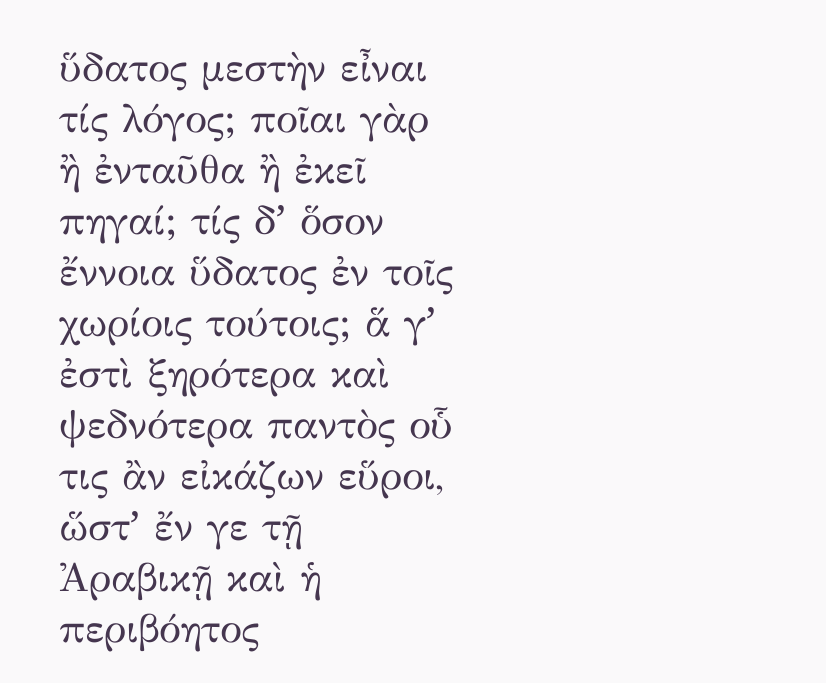ὕδατος μεστὴν εἶναι τίς λόγος; ποῖαι γὰρ ἢ ἐνταῦθα ἢ ἐκεῖ πηγαί; τίς δʼ ὅσον ἔννοια ὕδατος ἐν τοῖς χωρίοις τούτοις; ἅ γʼ ἐστὶ ξηρότερα καὶ ψεδνότερα παντὸς οὗ τις ἂν εἰκάζων εὕροι, ὥστʼ ἔν γε τῇ Ἀραβικῇ καὶ ἡ περιβόητος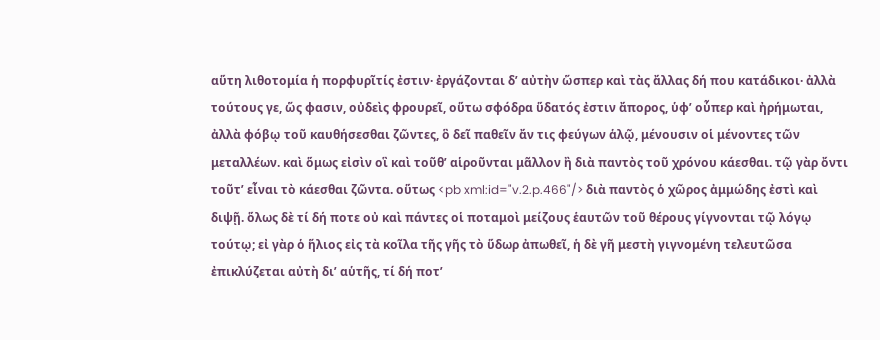αὕτη λιθοτομία ἡ πορφυρῖτίς ἐστιν· ἐργάζονται δʼ αὐτὴν ὥσπερ καὶ τὰς ἄλλας δή που κατάδικοι· ἀλλὰ τούτους γε, ὥς φασιν, οὐδεὶς φρουρεῖ, οὕτω σφόδρα ὕδατός ἐστιν ἄπορος, ὑφʼ οὗπερ καὶ ἠρήμωται, ἀλλὰ φόβῳ τοῦ καυθήσεσθαι ζῶντες, ὃ δεῖ παθεῖν ἄν τις φεύγων ἁλῷ, μένουσιν οἱ μένοντες τῶν μεταλλέων. καὶ ὅμως εἰσὶν οἳ καὶ τοῦθʼ αἱροῦνται μᾶλλον ἢ διὰ παντὸς τοῦ χρόνου κάεσθαι. τῷ γὰρ ὄντι τοῦτʼ εἶναι τὸ κάεσθαι ζῶντα. οὕτως <pb xml:id="v.2.p.466"/> διὰ παντὸς ὁ χῶρος ἀμμώδης ἐστὶ καὶ διψῇ. ὅλως δὲ τί δή ποτε οὐ καὶ πάντες οἱ ποταμοὶ μείζους ἑαυτῶν τοῦ θέρους γίγνονται τῷ λόγῳ τούτῳ; εἰ γὰρ ὁ ἥλιος εἰς τὰ κοῖλα τῆς γῆς τὸ ὕδωρ ἀπωθεῖ, ἡ δὲ γῆ μεστὴ γιγνομένη τελευτῶσα ἐπικλύζεται αὐτὴ διʼ αὑτῆς, τί δή ποτʼ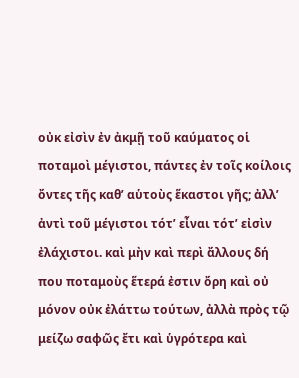οὐκ εἰσὶν ἐν ἀκμῇ τοῦ καύματος οἱ ποταμοὶ μέγιστοι, πάντες ἐν τοῖς κοίλοις ὄντες τῆς καθʼ αὑτοὺς ἕκαστοι γῆς; ἀλλʼ ἀντὶ τοῦ μέγιστοι τότʼ εἶναι τότʼ εἰσὶν ἐλάχιστοι. καὶ μὴν καὶ περὶ ἄλλους δή που ποταμοὺς ἕτερά ἐστιν ὄρη καὶ οὐ μόνον οὐκ ἐλάττω τούτων, ἀλλὰ πρὸς τῷ μείζω σαφῶς ἔτι καὶ ὑγρότερα καὶ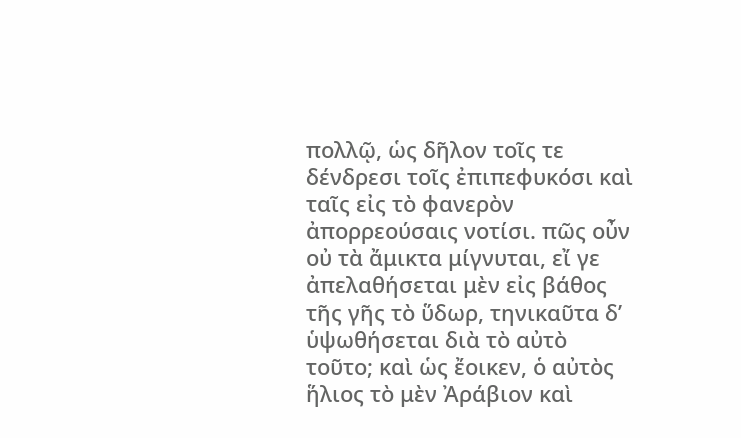πολλῷ, ὡς δῆλον τοῖς τε δένδρεσι τοῖς ἐπιπεφυκόσι καὶ ταῖς εἰς τὸ φανερὸν ἀπορρεούσαις νοτίσι. πῶς οὖν οὐ τὰ ἄμικτα μίγνυται, εἴ γε ἀπελαθήσεται μὲν εἰς βάθος τῆς γῆς τὸ ὕδωρ, τηνικαῦτα δʼ ὑψωθήσεται διὰ τὸ αὐτὸ τοῦτο; καὶ ὡς ἔοικεν, ὁ αὐτὸς ἥλιος τὸ μὲν Ἀράβιον καὶ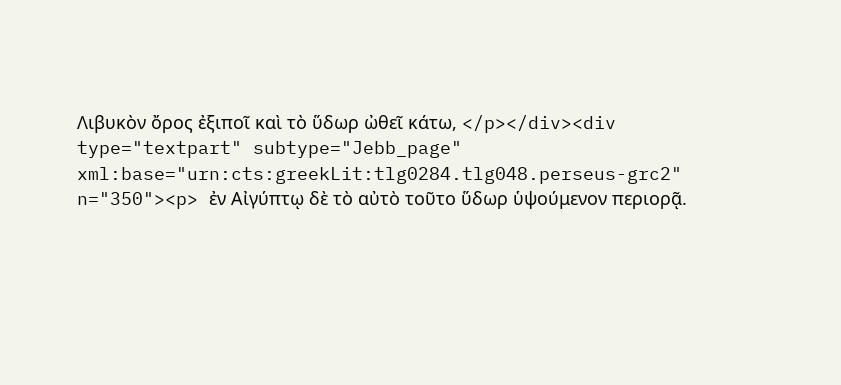Λιβυκὸν ὄρος ἐξιποῖ καὶ τὸ ὕδωρ ὠθεῖ κάτω, </p></div><div type="textpart" subtype="Jebb_page" xml:base="urn:cts:greekLit:tlg0284.tlg048.perseus-grc2" n="350"><p> ἐν Αἰγύπτῳ δὲ τὸ αὐτὸ τοῦτο ὕδωρ ὑψούμενον περιορᾷ.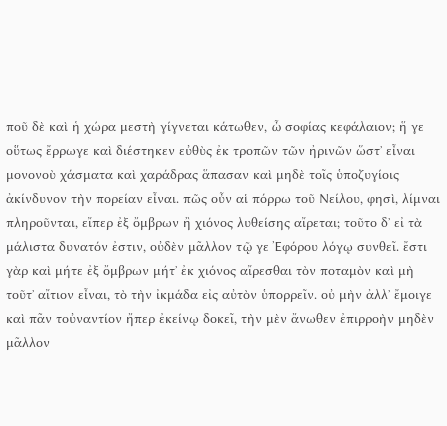ποῦ δὲ καὶ ἡ χώρα μεστὴ γίγνεται κάτωθεν, ὦ σοφίας κεφάλαιον; ἥ γε οὕτως ἔρρωγε καὶ διέστηκεν εὐθὺς ἐκ τροπῶν τῶν ἠρινῶν ὥστʼ εἶναι μονονοὺ χάσματα καὶ χαράδρας ἅπασαν καὶ μηδὲ τοῖς ὑποζυγίοις ἀκίνδυνον τὴν πορείαν εἶναι. πῶς οὖν αἱ πόρρω τοῦ Νείλου, φησὶ, λίμναι πληροῦνται, εἴπερ ἐξ ὄμβρων ἢ χιόνος λυθείσης αἴρεται; τοῦτο δʼ εἰ τὰ μάλιστα δυνατόν ἐστιν, οὐδὲν μᾶλλον τῷ γε Ἐφόρου λόγῳ συνθεῖ. ἔστι γὰρ καὶ μήτε ἐξ ὄμβρων μήτʼ ἐκ χιόνος αἴρεσθαι τὸν ποταμὸν καὶ μὴ τοῦτʼ αἴτιον εἶναι, τὸ τὴν ἰκμάδα εἰς αὐτὸν ὑπορρεῖν. οὐ μὴν ἀλλʼ ἔμοιγε καὶ πᾶν τοὐναντίον ἤπερ ἐκείνῳ δοκεῖ, τὴν μὲν ἄνωθεν ἐπιρροὴν μηδὲν μᾶλλον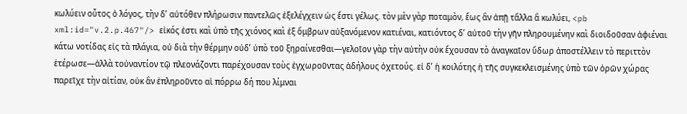κωλύειν οὗτος ὁ λόγος, τὴν δʼ αὐτόθεν πλήρωσιν παντελῶς ἐξελέγχειν ὡς ἔστι γέλως. τὸν μὲν γὰρ ποταμὸν, ἕως ἂν ἀπῇ τἄλλα ἃ κωλύει, <pb xml:id="v.2.p.467"/> εἰκός ἐστι καὶ ὑπὸ τῆς χιόνος καὶ ἐξ ὄμβρων αὐξανόμενον κατιέναι, κατιόντος δʼ αὐτοῦ τὴν γῆν πληρουμένην καὶ διοιδοῦσαν ἀφιέναι κάτω νοτίδας εἰς τὰ πλάγια, οὐ διὰ τὴν θέρμην οὐδʼ ὑπὸ τοῦ ξηραίνεσθαι—γελοῖον γὰρ τὴν αὐτὴν οὐκ ἔχουσαν τὸ ἀναγκαῖον ὕδωρ ἀποστέλλειν τὸ περιττὸν ἑτέρωσε—ἀλλὰ τοὐναντίον τῷ πλεονάζοντι παρέχουσαν τοὺς ἐγχωροῦντας ἀδήλους ὀχετούς. εἰ δʼ ἡ κοιλότης ἡ τῆς συγκεκλεισμένης ὑπὸ τῶν ὀρῶν χώρας παρεῖχε τὴν αἰτίαν, οὐκ ἂν ἐπληροῦντο αἱ πόρρω δή που λίμναι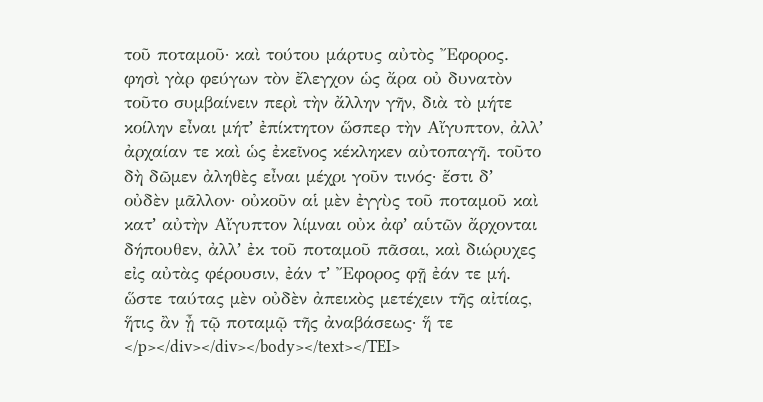τοῦ ποταμοῦ· καὶ τούτου μάρτυς αὐτὸς Ἔφορος. φησὶ γὰρ φεύγων τὸν ἔλεγχον ὡς ἄρα οὐ δυνατὸν τοῦτο συμβαίνειν περὶ τὴν ἄλλην γῆν, διὰ τὸ μήτε κοίλην εἶναι μήτʼ ἐπίκτητον ὥσπερ τὴν Αἴγυπτον, ἀλλʼ ἀρχαίαν τε καὶ ὡς ἐκεῖνος κέκληκεν αὐτοπαγῆ. τοῦτο δὴ δῶμεν ἀληθὲς εἶναι μέχρι γοῦν τινός· ἔστι δʼ οὐδὲν μᾶλλον· οὐκοῦν αἱ μὲν ἐγγὺς τοῦ ποταμοῦ καὶ κατʼ αὐτὴν Αἴγυπτον λίμναι οὐκ ἀφʼ αὑτῶν ἄρχονται δήπουθεν, ἀλλʼ ἐκ τοῦ ποταμοῦ πᾶσαι, καὶ διώρυχες εἰς αὐτὰς φέρουσιν, ἐάν τʼ Ἔφορος φῇ ἐάν τε μή. ὥστε ταύτας μὲν οὐδὲν ἀπεικὸς μετέχειν τῆς αἰτίας, ἥτις ἂν ᾖ τῷ ποταμῷ τῆς ἀναβάσεως· ἥ τε </p></div></div></body></text></TEI>